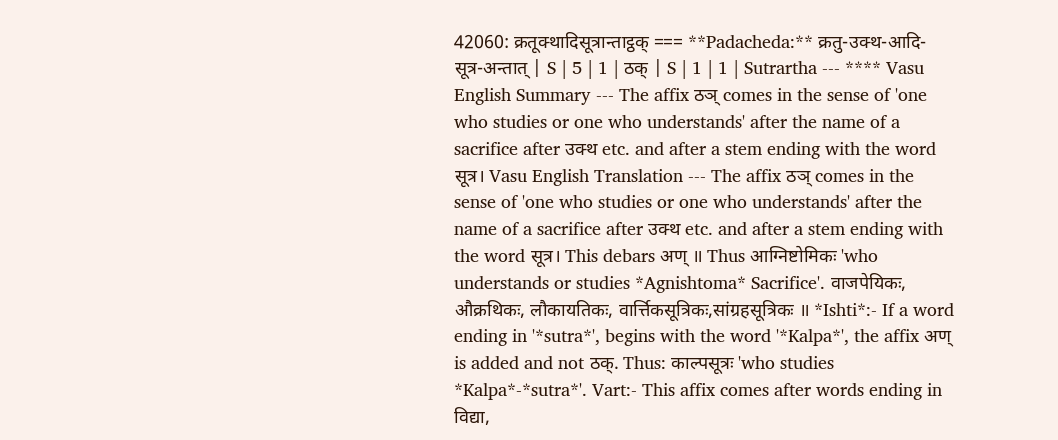42060: क्रतूक्थादिसूत्रान्ताट्ठक् === **Padacheda:** क्रतु-उक्थ-आदि-सूत्र-अन्तात् | S | 5 | 1 | ठक् | S | 1 | 1 | Sutrartha --- **** Vasu English Summary --- The affix ठञ् comes in the sense of 'one who studies or one who understands' after the name of a sacrifice after उक्थ etc. and after a stem ending with the word सूत्र। Vasu English Translation --- The affix ठञ् comes in the sense of 'one who studies or one who understands' after the name of a sacrifice after उक्थ etc. and after a stem ending with the word सूत्र। This debars अण् ॥ Thus आग्निष्टोमिकः 'who understands or studies *Agnishtoma* Sacrifice'. वाजपेयिकः, औक्रथिकः, लौकायतिकः, वार्त्तिकसूत्रिकः,सांग्रहसूत्रिकः ॥ *Ishti*:- If a word ending in '*sutra*', begins with the word '*Kalpa*', the affix अण् is added and not ठक्. Thus: काल्पसूत्रः 'who studies *Kalpa*-*sutra*'. Vart:- This affix comes after words ending in विद्या,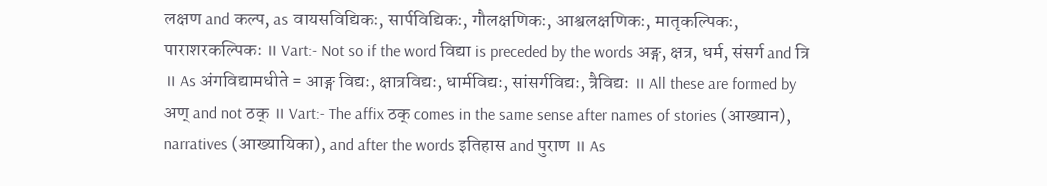लक्षण and कल्प, as वायसविद्यिकः, सार्पविद्यिकः, गौलक्षणिकः, आश्वलक्षणिकः, मातृकल्पिकः, पाराशरकल्पिकः ॥ Vart:- Not so if the word विद्या is preceded by the words अङ्ग, क्षत्र, धर्म, संसर्ग and त्रि ॥ As अंगविद्यामधीते = आङ्ग विद्यः, क्षात्रविद्यः, धार्मविद्यः, सांसर्गविद्यः, त्रैविद्यः ॥ All these are formed by अण् and not ठक् ॥ Vart:- The affix ठक् comes in the same sense after names of stories (आख्यान), narratives (आख्यायिका), and after the words इतिहास and पुराण ॥ As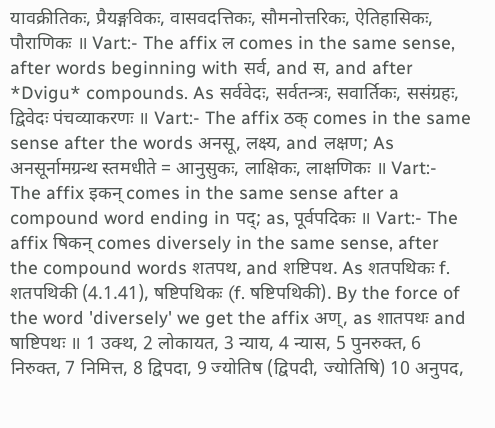यावक्रीतिकः, प्रैयङ्गविकः, वासवदत्तिकः, सौमनोत्तरिकः, ऐतिहासिकः, पौराणिकः ॥ Vart:- The affix ल comes in the same sense, after words beginning with सर्व, and स, and after *Dvigu* compounds. As सर्ववेदः, सर्वतन्त्रः, सवार्तिकः, ससंग्रहः, द्विवेदः पंचव्याकरणः ॥ Vart:- The affix ठक् comes in the same sense after the words अनसू, लक्ष्य, and लक्षण; As अनसूर्नामग्रन्थ स्तमधीते = आनुसुकः, लाक्षिकः, लाक्षणिकः ॥ Vart:- The affix इकन् comes in the same sense after a compound word ending in पद्; as, पूर्वपदिकः ॥ Vart:- The affix षिकन् comes diversely in the same sense, after the compound words शतपथ, and शष्टिपथ. As शतपथिकः f. शतपथिकी (4.1.41), षष्टिपथिकः (f. षष्टिपथिकी). By the force of the word 'diversely' we get the affix अण्, as शातपथः and षाष्टिपथः ॥ 1 उक्थ, 2 लोकायत, 3 न्याय, 4 न्यास, 5 पुनरुक्त, 6 निरुक्त, 7 निमित्त, 8 द्विपदा, 9 ज्योतिष (द्विपदी, ज्योतिषि) 10 अनुपद,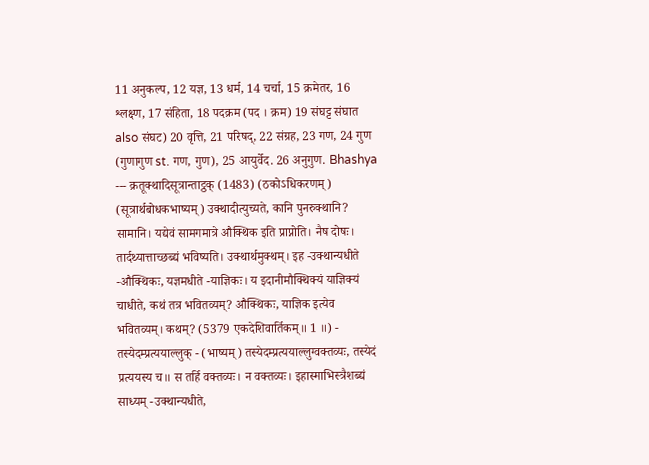11 अनुकल्प, 12 यज्ञ, 13 धर्म, 14 चर्चा, 15 क्रमेतर, 16 श्लक्ष्ण, 17 संहिता, 18 पदक्रम (पद । क्रम) 19 संघट्ट संघात also संघट) 20 वृत्ति, 21 परिषद्, 22 संग्रह, 23 गण, 24 गुण (गुणागुण st. गण, गुण), 25 आयुर्वेद. 26 अनुगुण. Bhashya --- क्रतूक्थादिसूत्रान्ताट्ठक् (1483) (ठकोऽधिकरणम्) (सूत्रार्थबोधकभाष्यम्) उक्थादीत्युच्यते, कानि पुनरुक्थानि? सामानि। यद्येवं सामगमात्रे औक्थिक इति प्राप्नोति। नैष दोषः। तार्दथ्यात्ताच्छब्द्यं भविष्यति। उक्थार्थमुक्थम्। इह -उक्थान्यधीते -औक्थिकः, यज्ञमधीते -याज्ञिकः। य इदानीमौक्थिक्यं याज्ञिक्यं चाधीते, कथं तत्र भवितव्यम्? औक्थिकः, याज्ञिक इत्येव भवितव्यम्। कथम्? (5379 एकदेशिवार्तिकम्॥ 1 ॥) - तस्येदम्प्रत्ययाल्लुक् - (भाष्यम्) तस्येदम्प्रत्ययाल्लुग्वक्तव्यः, तस्येदं प्रत्ययस्य च॥ स तर्हि वक्तव्यः। न वक्तव्यः। इहास्माभिस्त्रैशब्द्यं साध्यम् -उक्थान्यधीते,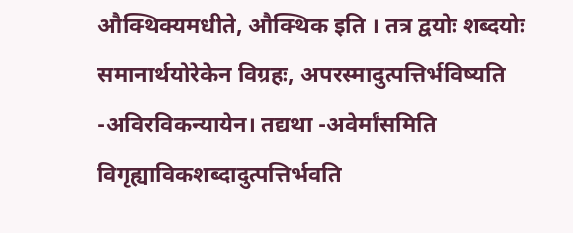औक्थिक्यमधीते, औक्थिक इति । तत्र द्वयोः शब्दयोः समानार्थयोरेकेन विग्रहः, अपरस्मादुत्पत्तिर्भविष्यति -अविरविकन्यायेन। तद्यथा -अवेर्मांसमिति विगृह्याविकशब्दादुत्पत्तिर्भवति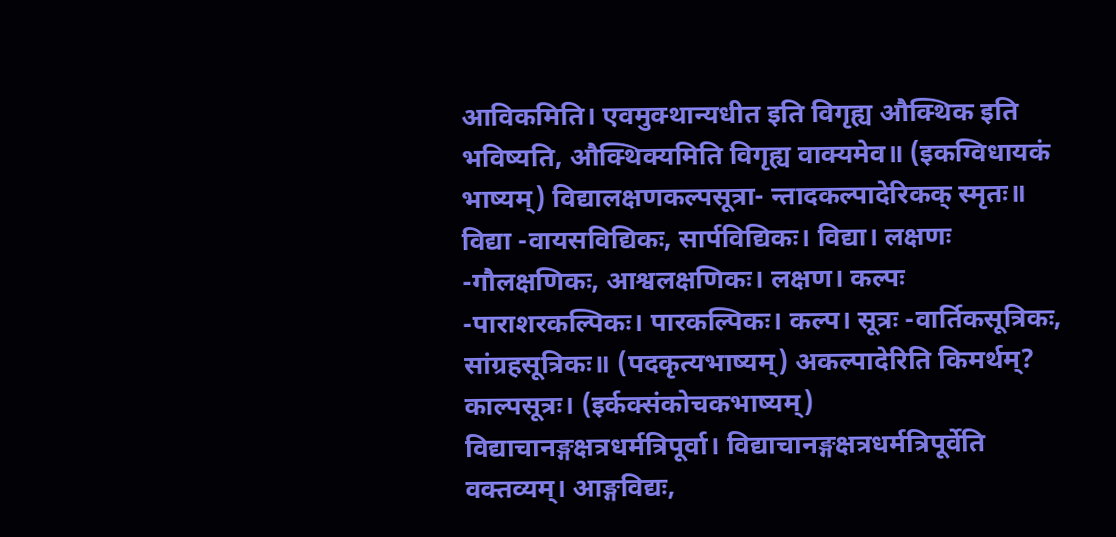आविकमिति। एवमुक्थान्यधीत इति विगृह्य औक्थिक इति भविष्यति, औक्थिक्यमिति विगृह्य वाक्यमेव॥ (इकग्विधायकं भाष्यम्) विद्यालक्षणकल्पसूत्रा- न्तादकल्पादेरिकक् स्मृतः॥ विद्या -वायसविद्यिकः, सार्पविद्यिकः। विद्या। लक्षणः -गौलक्षणिकः, आश्वलक्षणिकः। लक्षण। कल्पः -पाराशरकल्पिकः। पारकल्पिकः। कल्प। सूत्रः -वार्तिकसूत्रिकः, सांग्रहसूत्रिकः॥ (पदकृत्यभाष्यम्) अकल्पादेरिति किमर्थम्? काल्पसूत्रः। (इर्कक्संकोचकभाष्यम्) विद्याचानङ्गक्षत्रधर्मत्रिपूर्वा। विद्याचानङ्गक्षत्रधर्मत्रिपूर्वेति वक्तव्यम्। आङ्गविद्यः,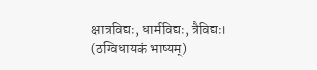क्षात्रविद्यः, धार्मविद्यः, त्रैविद्यः। (ठग्विधायकं भाष्यम्)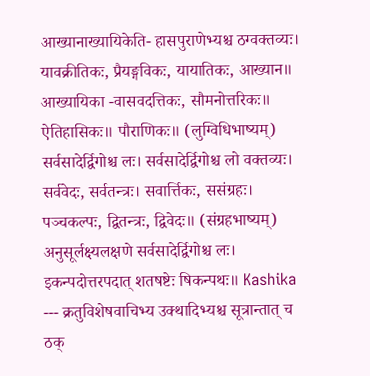आख्यानाख्यायिकेति- हासपुराणेभ्यश्च ठग्वक्तव्यः। यावक्रीतिकः, प्रैयङ्गविकः, यायातिकः, आख्यान॥ आख्यायिका -वासवदत्तिकः, सौमनोत्तरिकः॥ ऐतिहासिकः॥ पौराणिकः॥ (लुग्विधिभाष्यम्) सर्वसादेर्द्विगोश्च लः। सर्वसादेर्द्विगोश्च लो वक्तव्यः। सर्ववेदः, सर्वतन्त्रः। सवार्त्तिकः, ससंग्रहः। पञ्चकल्पः, द्वितन्त्रः, द्विवेदः॥ (संग्रहभाष्यम्) अनुसूर्लक्ष्यलक्षणे सर्वसादेर्द्विगोश्च लः। इकन्पदोत्तरपदात् शतषष्टेः षिकन्पथः॥ Kashika --- क्रतुविशेषवाचिभ्य उक्थादिभ्यश्च सूत्रान्तात् च ठक्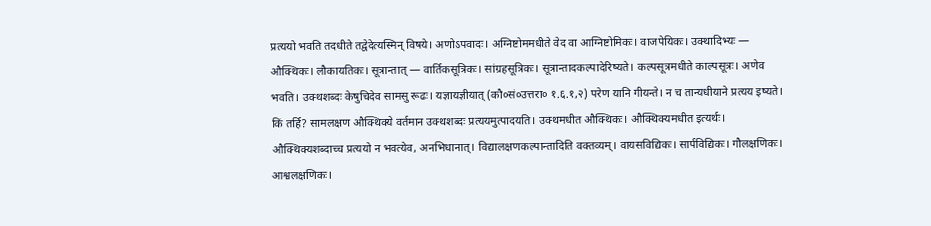प्रत्ययो भवति तदधीते तद्वेदेत्यस्मिन् विषये। अणोऽपवादः। अग्निष्टोममधीते वेद वा आग्निष्टोमिकः। वाजपेयिकः। उक्थादिभ्यः — औक्थिकः। लौकायतिकः। सूत्रान्तात् — वार्तिकसूत्रिकः। सांग्रहसूत्रिकः। सूत्रान्तादकल्पादेरिष्यते। कल्पसूत्रमधीते काल्पसूत्रः। अणेव भवति। उक्थशब्दः केषुचिदेव सामसु रूढः। यज्ञायज्ञीयात् (कौ०सं०उत्तरा० १.६.१,२) परेण यानि गीयन्ते। न च तान्यधीयाने प्रत्यय इष्यते। किं तर्हि? सामलक्षण औक्थिक्ये वर्तमान उक्थशब्दः प्रत्ययमुत्पादयति। उक्थमधीत औक्थिकः। औक्थिक्यमधीत इत्यर्थः। औक्थिक्यशब्दाच्च प्रत्ययो न भवत्येव, अनभिधानात्। विद्यालक्षणकल्पान्तादिति वक्तव्यम्। वायसविद्यिकः। सार्पविद्यिकः। गौलक्षणिकः। आश्वलक्षणिकः।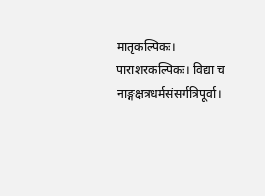मातृकल्पिकः। पाराशरकल्पिकः। विद्या च नाङ्गक्षत्रधर्मसंसर्गत्रिपूर्वा।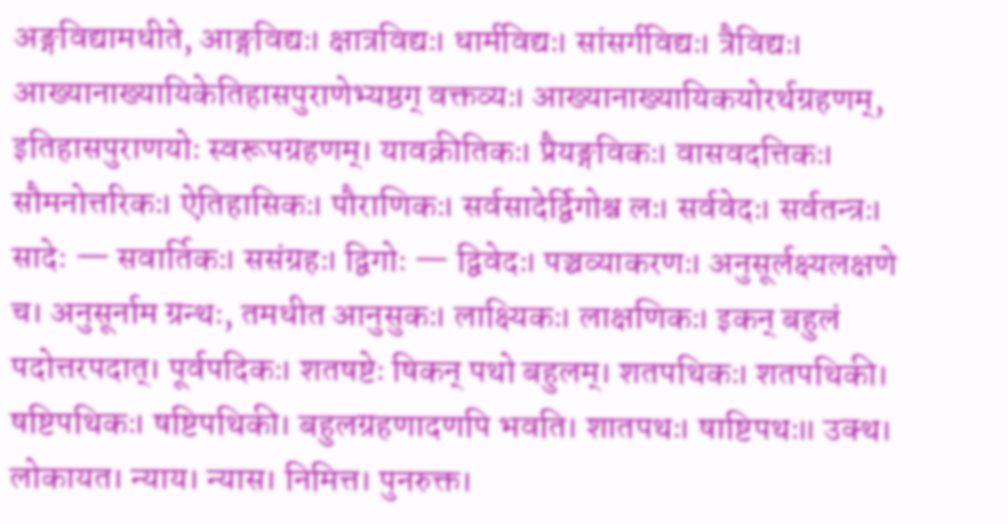अङ्गविद्यामधीते, आङ्गविद्यः। क्षात्रविद्यः। धार्मविद्यः। सांसर्गविद्यः। त्रैविद्यः। आख्यानाख्यायिकेतिहासपुराणेभ्यष्ठग् वक्तव्यः। आख्यानाख्यायिकयोरर्थग्रहणम्, इतिहासपुराणयोः स्वरूपग्रहणम्। यावक्रीतिकः। प्रैयङ्गविकः। वासवदत्तिकः। सौमनोत्तरिकः। ऐतिहासिकः। पौराणिकः। सर्वसादेर्द्विगोश्च लः। सर्ववेदः। सर्वतन्त्रः। सादेः — सवार्तिकः। ससंग्रहः। द्विगोः — द्विवेदः। पञ्चव्याकरणः। अनुसूर्लक्ष्यलक्षणे च। अनुसूर्नाम ग्रन्थः, तमधीत आनुसुकः। लाक्ष्यिकः। लाक्षणिकः। इकन् बहुलं पदोत्तरपदात्। पूर्वपदिकः। शतषष्टेः षिकन् पथो बहुलम्। शतपथिकः। शतपथिकी। षष्टिपथिकः। षष्टिपथिकी। बहुलग्रहणादणपि भवति। शातपथः। षाष्टिपथः॥ उक्थ। लोकायत। न्याय। न्यास। निमित्त। पुनरुक्त।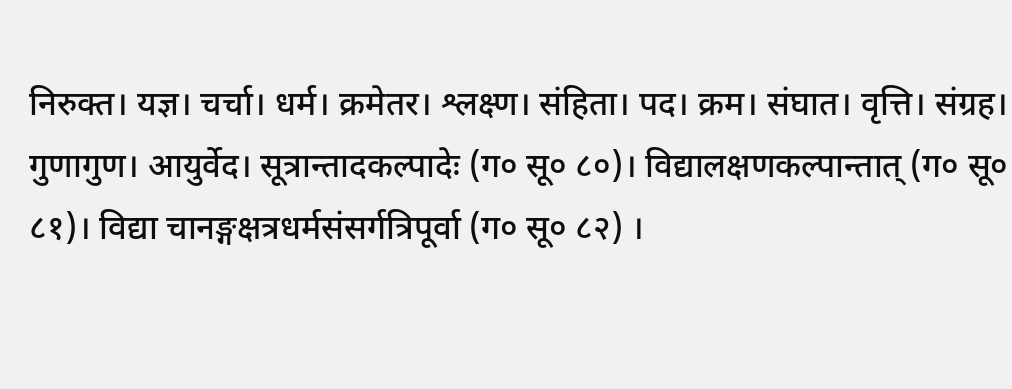निरुक्त। यज्ञ। चर्चा। धर्म। क्रमेतर। श्लक्ष्ण। संहिता। पद। क्रम। संघात। वृत्ति। संग्रह। गुणागुण। आयुर्वेद। सूत्रान्तादकल्पादेः (ग० सू० ८०)। विद्यालक्षणकल्पान्तात् (ग० सू० ८१)। विद्या चानङ्गक्षत्रधर्मसंसर्गत्रिपूर्वा (ग० सू० ८२) ।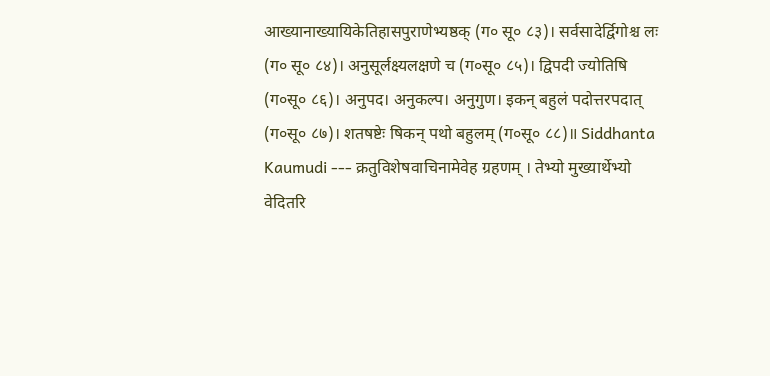आख्यानाख्यायिकेतिहासपुराणेभ्यष्ठक् (ग० सू० ८३)। सर्वसादेर्द्विगोश्च लः (ग० सू० ८४)। अनुसूर्लक्ष्यलक्षणे च (ग०सू० ८५)। द्विपदी ज्योतिषि (ग०सू० ८६)। अनुपद। अनुकल्प। अनुगुण। इकन् बहुलं पदोत्तरपदात् (ग०सू० ८७)। शतषष्टेः षिकन् पथो बहुलम् (ग०सू० ८८)॥ Siddhanta Kaumudi --- क्रतुविशेषवाचिनामेवेह ग्रहणम् । तेभ्यो मुख्यार्थेभ्यो वेदितरि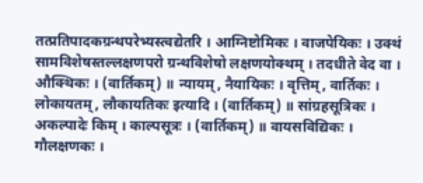तत्प्रतिपादकग्रन्थपरेभ्यस्त्वद्येतरि । आग्निष्टोमिकः । वाजपेयिकः । उक्थं सामविशेषस्तल्लक्षणपरो ग्रन्थविशेषो लक्षणयोक्थम् । तदधीते वेद वा । औक्थिकः । (वार्तिकम्) ॥ न्यायम्, नैयायिकः । वृत्तिम्, वार्तिकः । लोकायतम्, लौकायतिकः इत्यादि । (वार्तिकम्) ॥ सांग्रहसूत्रिकः । अकल्पादेः किम् । काल्पसूत्रः । (वार्तिकम्) ॥ वायसविद्यिकः । गौलक्षणकः ।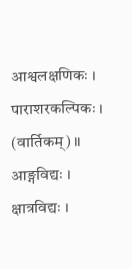आश्वलक्षणिकः । पाराशरकल्पिकः । (वार्तिकम्) ॥ आङ्गविद्यः । क्षात्रविद्यः ।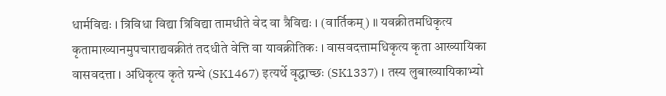धार्मविद्यः । त्रिविधा विद्या त्रिविद्या तामधीते वेद वा त्रैविद्यः । (वार्तिकम्) ॥ यवक्रीतमधिकृत्य कृतामाख्यानमुपचाराद्यवक्रीतं तदधीते वेत्ति वा यावक्रीतिकः । वासवदत्तामधिकृत्य कृता आख्यायिका वासवदत्ता । अधिकृत्य कृते ग्रन्थे (SK1467) इत्यर्थे वृद्धाच्छः (SK1337) । तस्य लुबाख्यायिकाभ्यो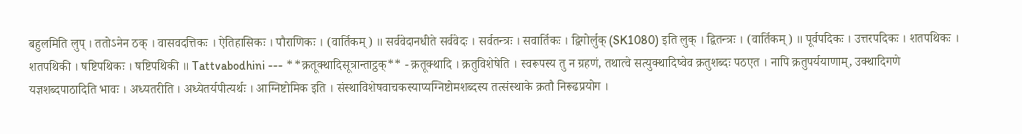बहुलमिति लुप् । ततोऽनेन ठक् । वासवदत्तिकः । ऐतिहासिकः । पौराणिकः । (वार्तिकम्) ॥ सर्ववेदानधीते सर्ववेदः । सर्वतन्त्रः । सवार्तिकः । द्विगोर्लुक् (SK1080) इति लुक् । द्वितन्त्रः । (वार्तिकम्) ॥ पूर्वपदिकः । उत्तरपदिकः । शतपथिकः । शतपथिकी । षष्टिपथिकः । षष्टिपथिकी ॥ Tattvabodhini --- **क्रतूक्थादिसूत्रान्ताट्ठक्** - क्रतूक्थादि । क्रतुविशेषेति । स्वरूपस्य तु न ग्रहणं, तथात्वे सत्युक्थादिष्वेव क्रतुशब्दः पठएत । नापि क्रतुपर्ययाणाम्, उक्थादिगणे यज्ञशब्दपाठादिति भावः । अध्यतरीति । अध्येतर्यपीत्यर्थः । आग्निष्टोमिक इति । संस्थाविशेषवाचकस्याप्यग्निष्टोमशब्दस्य तत्संस्थाके क्रतौ निरूढप्रयोग ।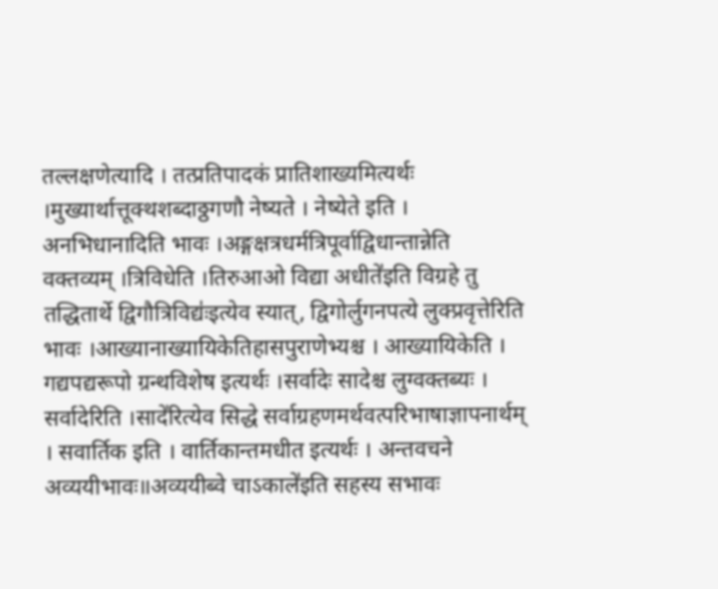तल्लक्षणेत्यादि । तत्प्रतिपादकं प्रातिशाख्यमित्यर्थः ।मुख्यार्थात्तूक्थशब्दाठ्ठगणौ नेष्यते । नेष्येते इति । अनभिधानादिति भावः ।अङ्गक्षत्रधर्मत्रिपूर्वाद्विधान्तान्नेति वक्तव्यम् ।त्रिविधेति ।तिरुआओ विद्या अधीते॑इति विग्रहे तु तद्धितार्थे द्विगौत्रिविद्यः॑इत्येव स्यात्, द्विगोर्लुगनपत्ये लुक्प्रवृत्तेरिति भावः ।आख्यानाख्यायिकेतिहासपुराणेभ्यश्च । आख्यायिकेति । गद्यपद्यरूपो ग्रन्थविशेष इत्यर्थः ।सर्वादेः सादेश्च लुग्वक्तब्यः । सर्वादेरिति ।सादे॑रित्येव सिद्धे सर्वाग्रहणमर्थवत्परिभाषाज्ञापनार्थम् । सवार्तिक इति । वार्तिकान्तमधीत इत्यर्थः । अन्तवचने अव्ययीभावः॥अव्ययीब्वे चाऽकाले॑इति सहस्य सभावः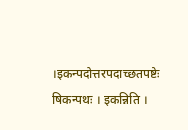।इकन्पदोत्तरपदाच्छतपष्टेः षिकन्पथः । इकन्निति ।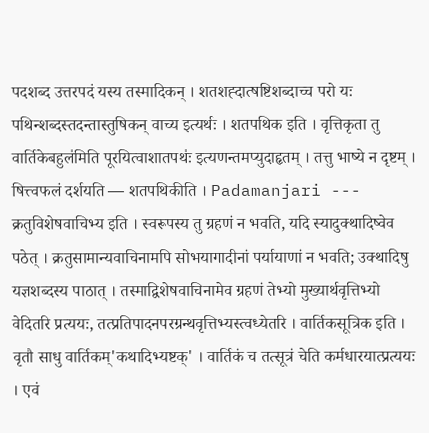पदशब्द उत्तरपदं यस्य तस्मादिकन् । शतशह्दात्षष्टिशब्दाच्च परो यः पथिन्शब्दस्तदन्तास्तुषिकन् वाच्य इत्यर्थः । शतपथिक इति । वृत्तिकृता तु वार्तिकेबहुल॑मिति पूरयित्वाशातपथः॑ इत्यणन्तमप्युदाहृतम् । तत्तु भाष्ये न दृष्टम् । षित्त्वफलं दर्शयति — शतपथिकीति । Padamanjari --- क्रतुविशेषवाचिभ्य इति । स्वरूपस्य तु ग्रहणं न भवति, यदि स्यादुक्थादिष्वेव पठेत् । क्रतुसामान्यवाचिनामपि सोभयागादीनां पर्यायाणां न भवति; उक्थादिषु यज्ञशब्दस्य पाठात् । तस्माद्विशेषवाचिनामेव ग्रहणं तेभ्यो मुख्यार्थवृत्तिभ्यो वेदितरि प्रत्ययः, तत्प्रतिपादनपरग्रन्थवृत्तिभ्यस्त्वध्येतरि । वार्तिकसूत्रिक इति । वृतौ साधु वार्तिकम्'कथादिभ्यष्टक्' । वार्तिकं च तत्सूत्रं चेति कर्मधारयात्प्रत्ययः । एवं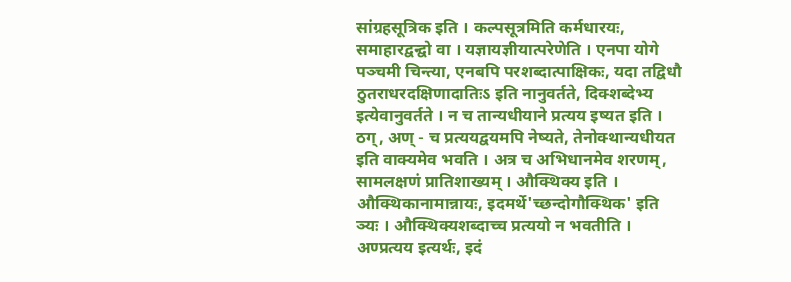सांग्रहसूत्रिक इति । कल्पसूत्रमिति कर्मधारयः, समाहारद्वन्द्वो वा । यज्ञायज्ञीयात्परेणेति । एनपा योगे पञ्चमी चिन्त्या, एनबपि परशब्दात्पाक्षिकः, यदा तद्विधौ ठुतराधरदक्षिणादातिःऽ इति नानुवर्तते, दिक्शब्देभ्य इत्येवानुवर्तते । न च तान्यधीयाने प्रत्यय इष्यत इति । ठग्, अण् - च प्रत्ययद्वयमपि नेष्यते, तेनोक्थान्यधीयत इति वाक्यमेव भवति । अत्र च अभिधानमेव शरणम्, सामलक्षणं प्रातिशाख्यम् । औक्थिक्य इति । औक्थिकानामान्नायः, इदमर्थे'च्छन्दोगौक्थिक' इति ञ्यः । औक्थिक्यशब्दाच्च प्रत्ययो न भवतीति । अण्प्रत्यय इत्यर्थः, इदं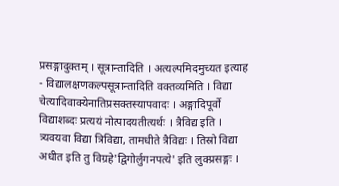प्रसङ्गादुक्तम् । सूत्रान्तादिति । अत्यल्पमिदमुच्यत इत्याह - विद्यालक्षणकल्पसूत्रान्तादिति वक्तव्यमिति । विद्या चेत्यादिवाक्येनातिप्रसक्तस्यापवादः । अङ्गादिपूर्वो विद्याशब्दः प्रत्ययं नोत्पादयतीत्यर्थः । त्रैविद्य इति । त्र्यवयवा विद्या त्रिविद्या, तामधीते त्रैविद्यः । तिस्रो विद्या अधीत इति तु विग्रहे'द्विगोर्लुगनपत्ये' इति लुक्प्रसङ्गः ।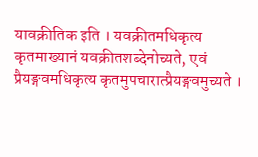यावक्रीतिक इति । यवक्रीतमधिकृत्य कृतमाख्यानं यवक्रीतशब्देनोच्यते, एवं प्रैयङ्गवमधिकृत्य कृतमुपचारात्प्रैयङ्गवमुच्यते ।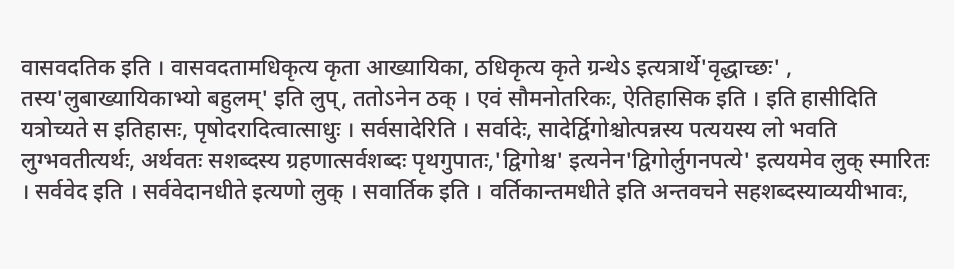वासवदतिक इति । वासवदतामधिकृत्य कृता आख्यायिका, ठधिकृत्य कृते ग्रन्थेऽ इत्यत्रार्थे'वृद्धाच्छः' , तस्य'लुबाख्यायिकाभ्यो बहुलम्' इति लुप्, ततोऽनेन ठक् । एवं सौमनोतरिकः, ऐतिहासिक इति । इति हासीदिति यत्रोच्यते स इतिहासः, पृषोदरादित्वात्साधुः । सर्वसादेरिति । सर्वादेः, सादेर्द्विगोश्चोत्पन्नस्य पत्ययस्य लो भवति लुग्भवतीत्यर्थः, अर्थवतः सशब्दस्य ग्रहणात्सर्वशब्दः पृथगुपातः,'द्विगोश्च' इत्यनेन'द्विगोर्लुगनपत्ये' इत्ययमेव लुक् स्मारितः । सर्ववेद इति । सर्ववेदानधीते इत्यणो लुक् । सवार्तिक इति । वर्तिकान्तमधीते इति अन्तवचने सहशब्दस्याव्ययीभावः,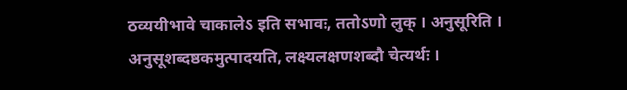ठव्ययीभावे चाकालेऽ इति सभावः, ततोऽणो लुक् । अनुसूरिति । अनुसूशब्दष्ठकमुत्पादयति, लक्ष्यलक्षणशब्दौ चेत्यर्थः ।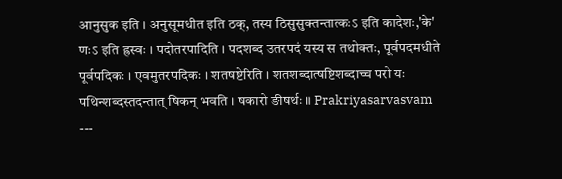आनुसुक इति । अनुसूमधीत इति ठक्, तस्य ठिसुसुक्तन्तात्कःऽ इति कादेशः,'के' णःऽ इति ह्रस्वः । पदोतरपादिति । पदशब्द उतरपदं यस्य स तथोक्तः, पूर्वपदमधीते पूर्वपदिकः । एवमुतरपदिकः । शतषष्टेरिति । शतशब्दात्षष्टिशब्दाच्च परो यः पथिन्शब्दस्तदन्तात् षिकन् भवति । षकारो ङीषर्थः ॥ Prakriyasarvasvam ---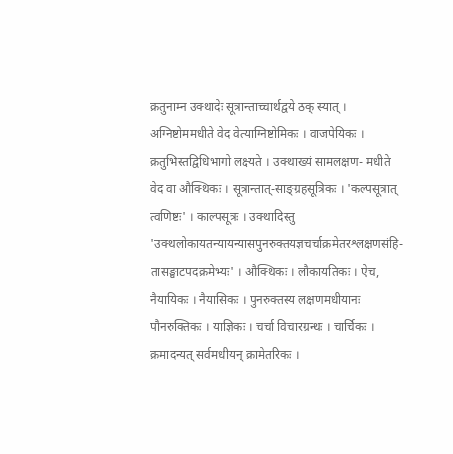क्रतुनाम्न उक्थादेः सूत्रान्ताच्चार्थद्वये ठक् स्यात् । अग्निष्टोममधीते वेद वेत्याग्निष्टोमिकः । वाजपेयिकः । क्रतुभिस्तद्विधिभागो लक्ष्यते । उक्थाख्यं सामलक्षण- मधीते वेद वा औक्थिकः । सूत्रान्तात्-साङ्ग्रहसूत्रिकः । 'कल्पसूत्रात् त्वणिष्टः' । काल्पसूत्रः । उक्थादिस्तु 'उक्थलोकायतन्यायन्यासपुनरुक्तयज्ञचर्चाक्रमेतरश्लक्षणसंहि- तासङ्घाटपदक्रमेभ्यः' । औक्थिकः । लौकायतिकः । ऐच, नैयायिकः । नैयासिकः । पुनरुक्तस्य लक्षणमधीयानः पौनरुक्तिकः । याज्ञिकः । चर्चा विचारग्रन्थः । चार्चिकः । क्रमादन्यत् सर्वमधीयन् क्रामेतरिकः ।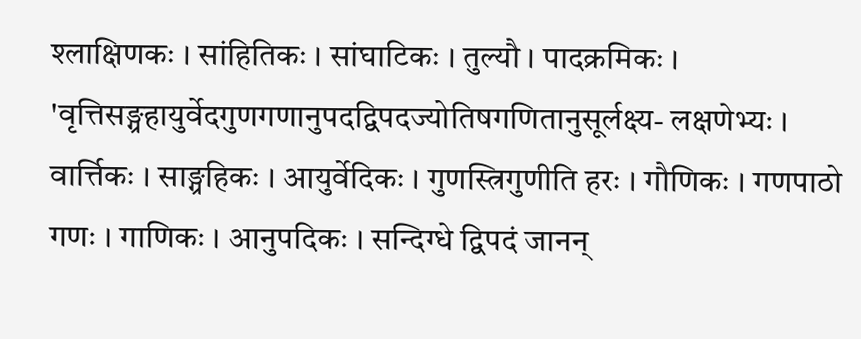श्लाक्षिणकः । सांहितिकः । सांघाटिकः । तुल्यौ । पादक्रमिकः । 'वृत्तिसङ्ग्रहायुर्वेदगुणगणानुपदद्विपदज्योतिषगणितानुसूर्लक्ष्य- लक्षणेभ्यः । वार्त्तिकः । साङ्ग्रहिकः । आयुर्वेदिकः । गुणस्त्रिगुणीति हरः । गौणिकः । गणपाठो गणः । गाणिकः । आनुपदिकः । सन्दिग्धे द्विपदं जानन्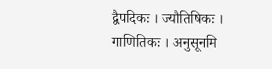द्वैपदिकः । ज्यौतिषिकः । गाणितिकः । अनुसूनमि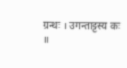ग्रन्थः । उगन्ताट्टस्य कः ॥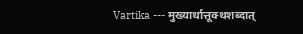Vartika --- मुख्यार्थात्तूक्थशब्दात्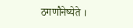ठगणौनेष्येते ।